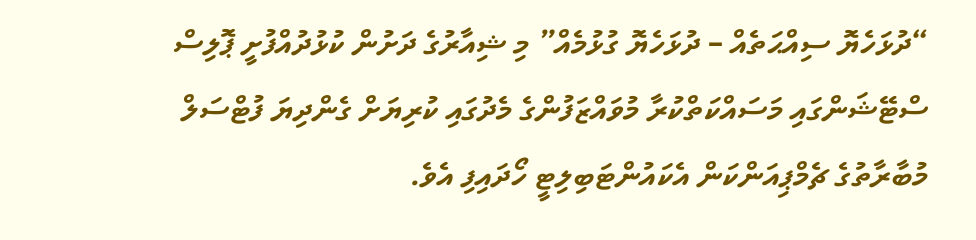“ދުޅަހެޔޮ ސިއްޙަތެއް – ދުޅަހެޔޮ ގުޅުމެއް” މި ޝިއާރުގެ ދަށުން ކުޅުދުއްފުށީ ޕޮލިސް ސްޓޭޝަންގައި މަސައްކަތްކުރާ މުވައްޒަފުންގެ މެދުގައި ކުރިޔަށް ގެންދިޔަ ފުޓްސަލް މުބާރާތުގެ ޗެމްޕިއަންކަން އެކައުންޓަބިލިޓީ ހޯދައިފި އެވެ.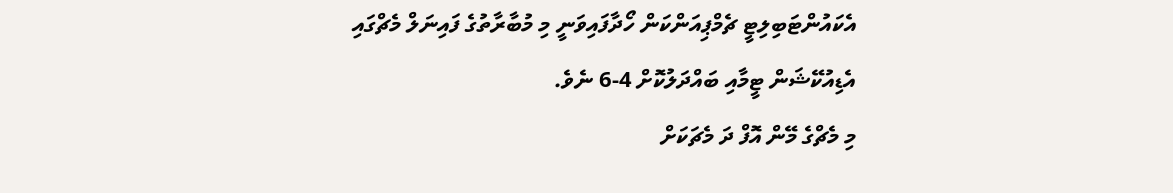އެކައުންޓަބިލިޓީ ޗެމްޕިއަންކަން ހޯދާފައިވަނީ މި މުބާރާތުގެ ފައިނަލް މެޗްގައި އެޑިއުކޭޝަން ޓީމާއި ބައްދަލުކޮށް 4-6 ނެވެ.
މި މެޗްގެ މޭން އޮފް ދަ މެޗަކަށް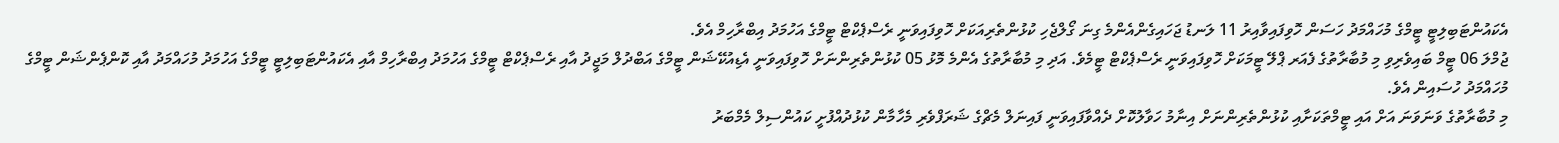އެކައުންޓަބިލިޓީ ޓީމްގެ މުހައްމަދު ހަސަން ހޮވިފައިވާއިރު 11 ލަނޑު ޖަހައިގެންއެންމެ ގިނަ ގޯލްޖެހި ކުޅުންތެރިއަކަށް ހޮވިފައިވަނީ ރެސްޕެކްޓް ޓީމްގެ އަހުމަދު އިބްރާހިމް އެވެ.
ޖުމްލަ 06 ޓީމް ބައިވެރިވި މި މުބާރާތުގެ ފެއަރ ޕްލޭ ޓީމަކަށް ހޮވިފައިވަނީ ރެސްޕެކްޓް ޓީމެވެ. އަދި މި މުބާރާތުގެ އެންމެ މޮޅު 05 ކުޅުންތެރިންނަށް ހޮވިފައިވަނީ އެޑިއުކޭޝަން ޓީމްގެ އަބްދުލް މަޖީދު އާއި ރެސްޕެކްޓް ޓީމްގެ އަހުމަދު އިބްރާހިމް އާއި އެކައުންޓަބިލިޓީ ޓީމްގެ އަހުމަދު މުހައްމަދު އާއި ކޮންޕެންޝަން ޓީމްގެ މުހައްމަދު ހުސައިން އެވެ.
މި މުބާރާތުގެ ވަނަވަނަ އަށް އައި ޓީމްތަކަށާއި ކުޅުންތެރިންނަށް އިނާމު ހަވާލުކޮށް ދެއްވާފައިވަނީ ފައިނަލް މެޗްގެ ޝަރަފްވެރި މެހާމާން ކުޅުދުއްފުށީ ކައުންސިލް މެމްބަރު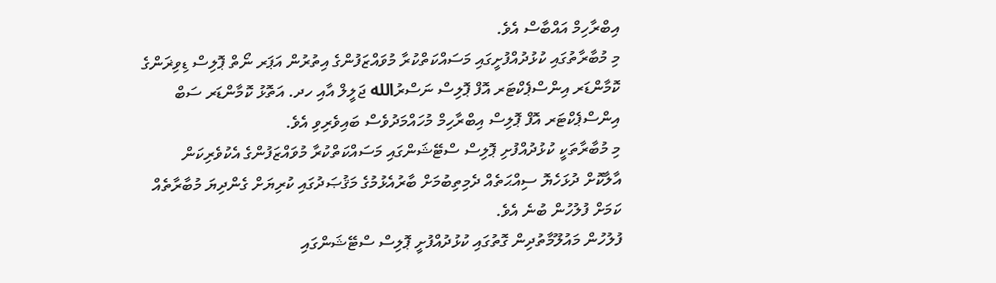އިބްރާހިމް އައްބާސް އެވެ.
މި މުބާރާތުގައި ކުޅުދުއްފުށީގައި މަސައްކަތްކުރާ މުވައްޒަފުންގެ އިތުރުން އަޕަރ ނޯތް ޕޮލިސް ޑިވިޜަންގެ ކޮމާންޑަރ އިންސްޕެކްޓަރ އޮފް ޕޮލިސް ނަސްރުالله ޖަލީލް އާއި ހދ. އަތޮޅު ކޮމާންޑަރ ސަބް އިންސްޕެކްޓަރ އޮފް ޕޮލިސް އިބްރާހިމް މުހައްމަދުވެސް ބައިވެރިވި އެވެ.
މި މުބާރާތަކީ ކުޅުދުއްފުށި ޕޮލިސް ސްޓޭޝަންގައި މަސައްކަތްކުރާ މުވައްޒަފުންގެ އެކުވެރިކަން އާލާކޮށް ދުޅަހެޔޮ ސިއްޙަތެއް ދެމިތިބުމަށް ބާރުއެޅުމުގެ މަޤުޞަދުގައި ކުރިޔަށް ގެންދިޔަ މުބާރާތެއް ކަމަށް ފުލުހުން ބުނެ އެވެ.
ފުލުހުން މައުލޫމާތުދިން ގޮތުގައި ކުޅުދުއްފުށީ ޕޮލިސް ސްޓޭޝަންގައި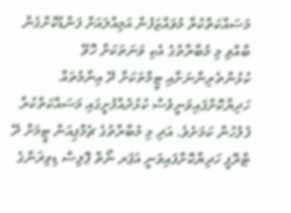މަސައްކަތްކުރާ މުވައްޒަފުން އަމިއްލައަށް ފަންޑުކޮށްގެން ބާއްވި މި މުބާރާތުގެ އެކި ވަނަތަކަށް ހޮވޭ ކުޅުންތެރިންނަށާއި ޓީމްތަކަށް ދޭ އިނާމުތައް ހަދިޔާކޮށްފައިވަނީވެސް ކުޅުދުއްފުށީގައި މަސައްކަތްކުރާ ފުލުހުން ކަމަށެވެ. އަދި މި މުބާރާތުގެ ޗެމްޕިއަން ޓީމަށް ދޭ ޓްރޮފީ ހަދިޔާކޮށްފައިވަނީ އަޕަރ ނޯތް ޕޮލިސް ޑިވިޜަންގެ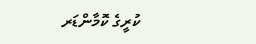ކުރީގެ ކޮމާންޑަރ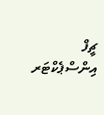ޗީފް އިންސްޕެކްޓަރ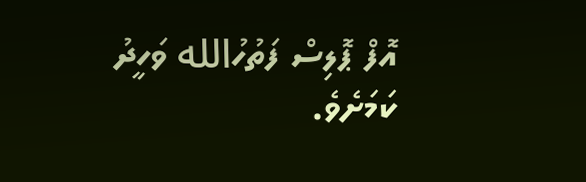އޮފް ޕޮލިސް ފަތުހުالله ވަހީދު ކަމަށެވެ.